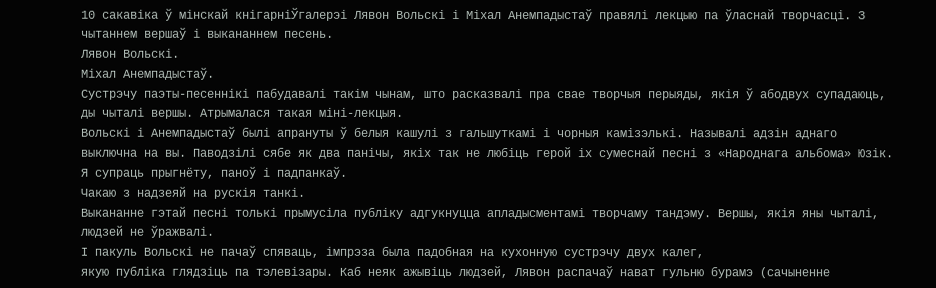10 сакавіка ў мінскай кнігарніЎгалерэі Лявон Вольскі і Міхал Анемпадыстаў правялі лекцыю па ўласнай творчасці. З чытаннем вершаў і выкананнем песень.
Лявон Вольскі.
Міхал Анемпадыстаў.
Сустрэчу паэты-песеннікі пабудавалі такім чынам, што расказвалі пра свае творчыя перыяды, якія ў абодвух супадаюць, ды чыталі вершы. Атрымалася такая міні-лекцыя.
Вольскі і Анемпадыстаў былі апрануты ў белыя кашулі з гальшуткамі і чорныя камізэлькі. Называлі адзін аднаго выключна на вы. Паводзілі сябе як два панічы, якіх так не любіць герой іх сумеснай песні з «Народнага альбома» Юзік.
Я супраць прыгнёту, паноў і падпанкаў.
Чакаю з надзеяй на рускія танкі.
Выкананне гэтай песні толькі прымусіла публіку адгукнуцца апладысментамі творчаму тандэму. Вершы, якія яны чыталі, людзей не ўражвалі.
І пакуль Вольскі не пачаў спяваць, імпрэза была падобная на кухонную сустрэчу двух калег,
якую публіка глядзіць па тэлевізары. Каб неяк ажывіць людзей, Лявон распачаў нават гульню бурамэ (сачыненне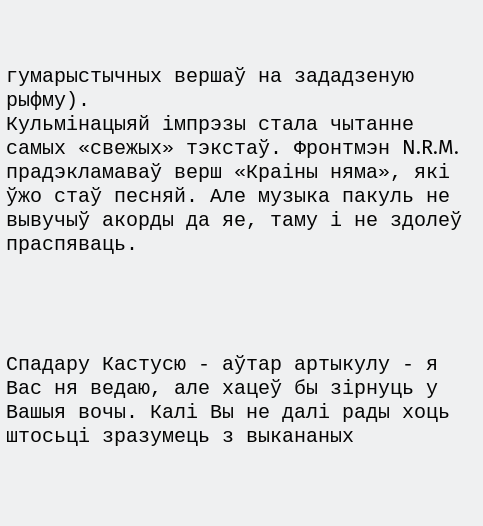гумарыстычных вершаў на зададзеную рыфму).
Кульмінацыяй імпрэзы стала чытанне самых «свежых» тэкстаў. Фронтмэн N.R.M. прадэкламаваў верш «Краіны няма», які ўжо стаў песняй. Але музыка пакуль не вывучыў акорды да яе, таму і не здолеў праспяваць.




Спадару Кастусю - аўтар артыкулу - я Вас ня ведаю, але хацеў бы зірнуць у Вашыя вочы. Калі Вы не далі рады хоць штосьці зразумець з выкананых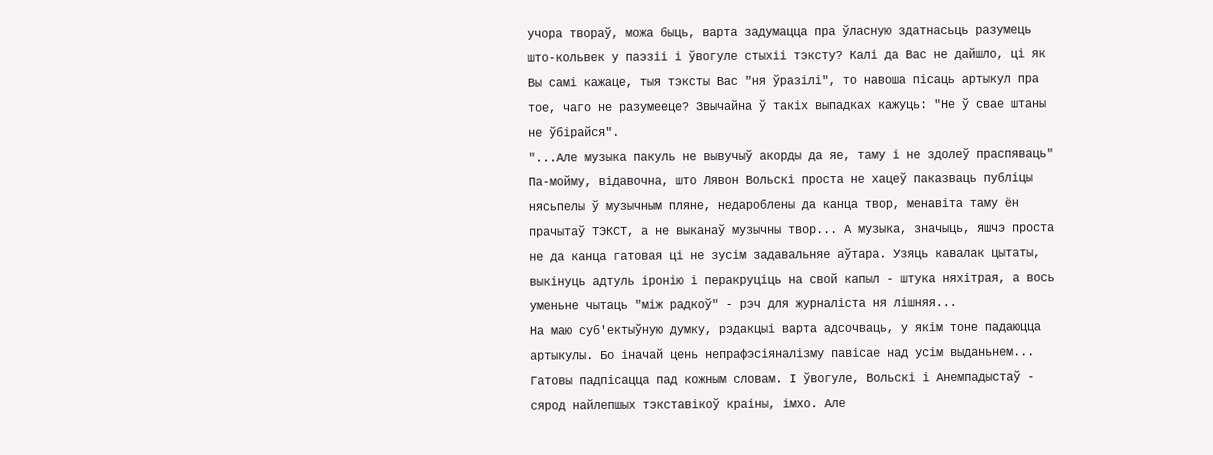учора твораў, можа быць, варта задумацца пра ўласную здатнасьць разумець што-кольвек у паэзіі і ўвогуле стыхіі тэксту? Калі да Вас не дайшло, ці як Вы самі кажаце, тыя тэксты Вас "ня ўразілі", то навоша пісаць артыкул пра тое, чаго не разумееце? Звычайна ў такіх выпадках кажуць: "Не ў свае штаны не ўбірайся".
"...Але музыка пакуль не вывучыў акорды да яе, таму і не здолеў праспяваць" Па-мойму, відавочна, што Лявон Вольскі проста не хацеў паказваць публіцы нясьпелы ў музычным пляне, недароблены да канца твор, менавіта таму ён прачытаў ТЭКСТ, а не выканаў музычны твор... А музыка, значыць, яшчэ проста не да канца гатовая ці не зусім задавальняе аўтара. Узяць кавалак цытаты, выкінуць адтуль іронію і перакруціць на свой капыл - штука няхітрая, а вось уменьне чытаць "між радкоў" - рэч для журналіста ня лішняя...
На маю суб'ектыўную думку, рэдакцыі варта адсочваць, у якім тоне падаюцца артыкулы. Бо іначай цень непрафэсіяналізму павісае над усім выданьнем...
Гатовы падпісацца пад кожным словам. І ўвогуле, Вольскі і Анемпадыстаў - сярод найлепшых тэкставікоў краіны, імхо. Але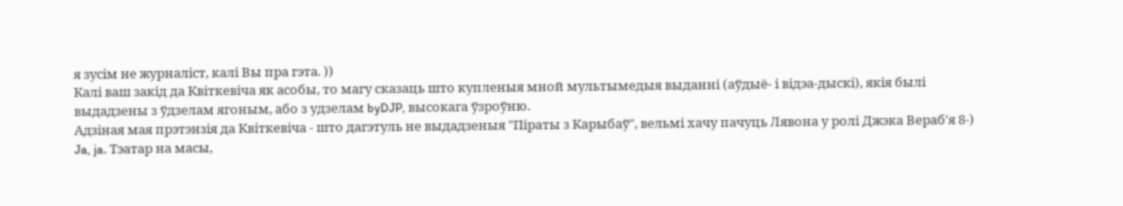я зусім не журналіст, калі Вы пра гэта. ))
Калі ваш закід да Квіткевіча як асобы, то магу сказаць што купленыя мной мультымедыя выданні (аўдыё- і відэа-дыскі), якія былі выдадзены з ўдзелам ягоным, або з удзелам byDJP, высокага ўзроўню.
Адзіная мая прэтэнзія да Квіткевіча - што дагэтуль не выдадзеныя "Піраты з Карыбаў", вельмі хачу пачуць Лявона у ролі Джэка Вераб'я 8-)
Ja, ja. Тэатар на масы,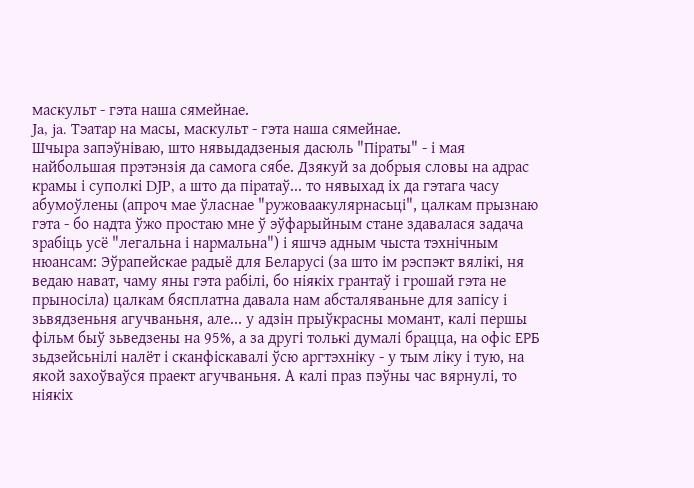маскульт - гэта наша сямейнае.
Ja, ja. Тэатар на масы, маскульт - гэта наша сямейнае.
Шчыра запэўніваю, што нявыдадзеныя дасюль "Піраты" - і мая найбольшая прэтэнзія да самога сябе. Дзякуй за добрыя словы на адрас крамы і суполкі DJP, а што да піратаў... то нявыхад іх да гэтага часу абумоўлены (апроч мае ўласнае "ружоваакулярнасьці", цалкам прызнаю гэта - бо надта ўжо простаю мне ў эўфарыйным стане здавалася задача зрабіць усё "легальна і нармальна") і яшчэ адным чыста тэхнічным нюансам: Эўрапейскае радыё для Беларусі (за што ім рэспэкт вялікі, ня ведаю нават, чаму яны гэта рабілі, бо ніякіх грантаў і грошай гэта не прыносіла) цалкам бясплатна давала нам абсталяваньне для запісу і зьвядзеньня агучваньня, але... у адзін прыўкрасны момант, калі першы фільм быў зьведзены на 95%, а за другі толькі думалі брацца, на офіс ЕРБ зьдзейсьнілі налёт і сканфіскавалі ўсю аргтэхніку - у тым ліку і тую, на якой захоўваўся праект агучваньня. А калі праз пэўны час вярнулі, то ніякіх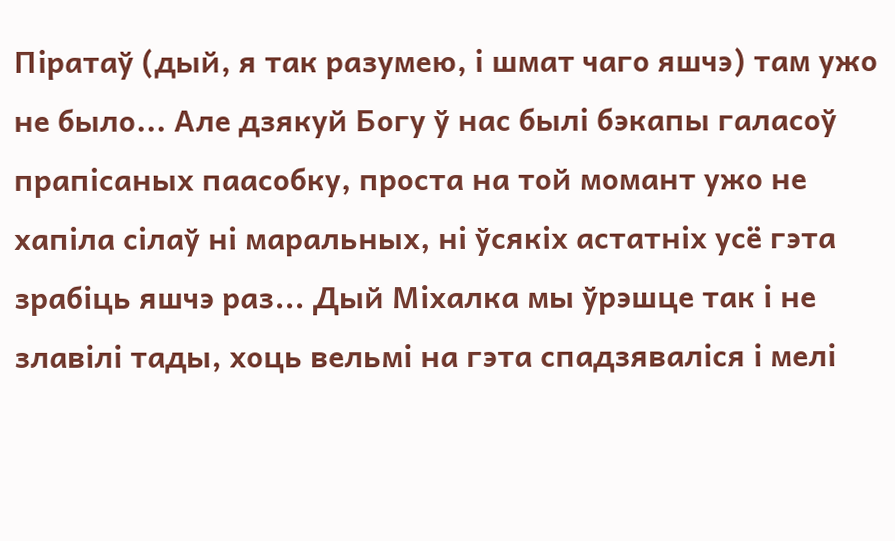Піратаў (дый, я так разумею, і шмат чаго яшчэ) там ужо не было... Але дзякуй Богу ў нас былі бэкапы галасоў прапісаных паасобку, проста на той момант ужо не хапіла сілаў ні маральных, ні ўсякіх астатніх усё гэта зрабіць яшчэ раз... Дый Міхалка мы ўрэшце так і не злавілі тады, хоць вельмі на гэта спадзяваліся і мелі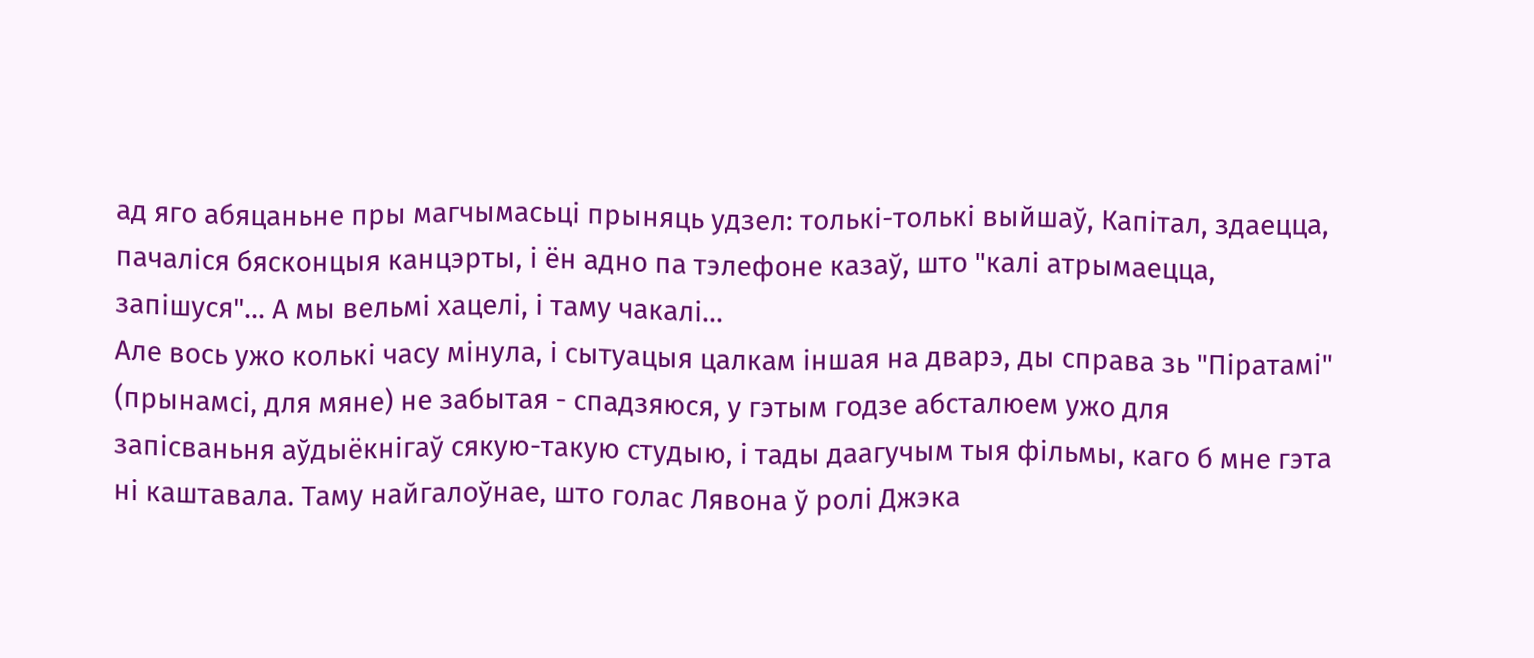ад яго абяцаньне пры магчымасьці прыняць удзел: толькі-толькі выйшаў, Капітал, здаецца, пачаліся бясконцыя канцэрты, і ён адно па тэлефоне казаў, што "калі атрымаецца, запішуся"... А мы вельмі хацелі, і таму чакалі...
Але вось ужо колькі часу мінула, і сытуацыя цалкам іншая на дварэ, ды справа зь "Піратамі" (прынамсі, для мяне) не забытая - спадзяюся, у гэтым годзе абсталюем ужо для запісваньня аўдыёкнігаў сякую-такую студыю, і тады даагучым тыя фільмы, каго б мне гэта ні каштавала. Таму найгалоўнае, што голас Лявона ў ролі Джэка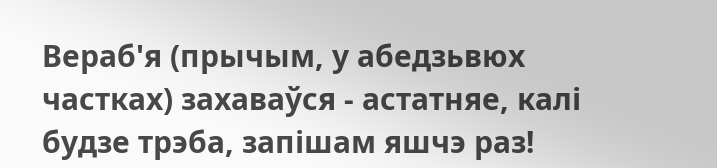Вераб'я (прычым, у абедзьвюх частках) захаваўся - астатняе, калі будзе трэба, запішам яшчэ раз!